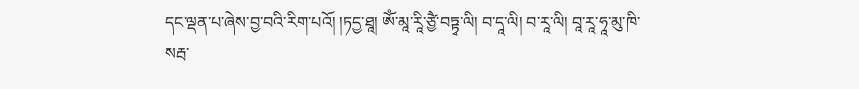དང་ལྡན་པ་ཞེས་བྱ་བའི་རིག་པའོ། །ཏདྱ་ཐཱ། ཨོཾ་མཱ་རཱི་ཙྱཻ་བཏྟྭ་ལི། བ་དཱ་ལི། བ་རཱ་ལི། བཱ་རཱ་ཧཱ་མུ་ཁི་སརྦ་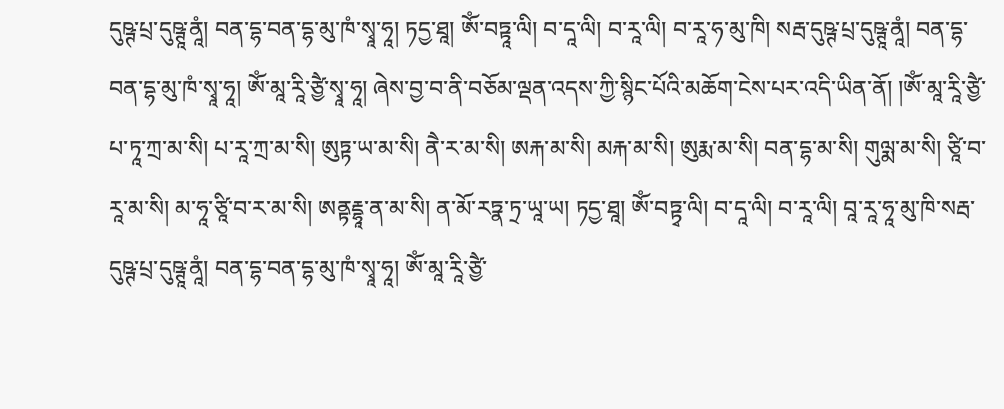དུཥྚ་པྲ་དུཥྚཱ་ནཱཾ། བན་དྷ་བན་དྷ་མུ་ཁཾ་སྭཱ་ཧཱ། ཏདྱ་ཐཱ། ཨོཾ་བཏྟཱ་ལི། བ་དཱ་ལི། བ་རཱ་ལི། བ་རཱ་ཧ་མུ་ཁི། སརྦ་དུཥྚ་པྲ་དུཥྚཱ་ནཱཾ། བན་དྷ་བན་དྷ་མུ་ཁཾ་སྭཱ་ཧཱ། ཨོཾ་མཱ་རཱི་ཙྱཻ་སྭཱ་ཧཱ། ཞེས་བྱ་བ་ནི་བཅོམ་ལྡན་འདས་ཀྱི་སྙིང་པོའི་མཆོག་ངེས་པར་འདི་ཡིན་ནོ། །ཨོཾ་མཱ་རཱི་ཙྱཻ་པ་ཏཱ་ཀྲ་མ་སི། པ་རཱ་ཀྲ་མ་སི། ཨུཏྟ་ཡ་མ་སི། ནཻ་ར་མ་སི། ཨརྐ་མ་སི། མརྐ་མ་སི། ཨུརྨ་མ་སི། བན་དྷ་མ་སི། གུལྨ་མ་སི། ཙཱི་བ་རཱ་མ་སི། མ་ཧཱ་ཙཱི་བ་ར་མ་སི། ཨནྟརྡྷཱ་ན་མ་སི། ན་མོ་རཏྣ་ཏྲ་ཡཱ་ཡ། ཏདྱ་ཐཱ། ཨོཾ་བཏྟྭ་ལི། བ་དཱ་ལི། བ་རཱ་ལི། བཱ་རཱ་ཧཱ་མུ་ཁི་སརྦ་དུཥྚ་པྲ་དུཥྚཱ་ནཱཾ། བན་དྷ་བན་དྷ་མུ་ཁཾ་སྭཱ་ཧཱ། ཨོཾ་མཱ་རཱི་ཙྱཻ་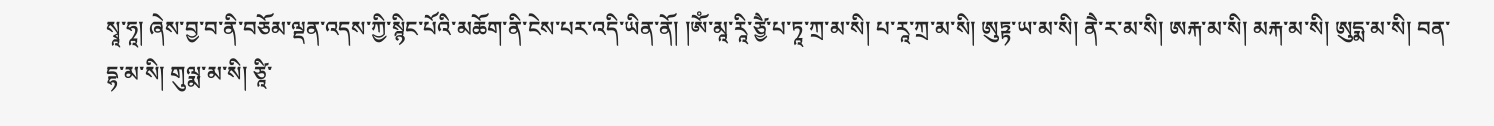སྭཱ་ཧཱ། ཞེས་བྱ་བ་ནི་བཅོམ་ལྡན་འདས་ཀྱི་སྙིང་པོའི་མཆོག་ནི་ངེས་པར་འདི་ཡིན་ནོ། །ཨོཾ་མཱ་རཱི་ཙྱཻ་པ་ཏཱ་ཀྲ་མ་སི། པ་རཱ་ཀྲ་མ་སི། ཨུཏྟ་ཡ་མ་སི། ནཻ་ར་མ་སི། ཨརྐ་མ་སི། མརྐ་མ་སི། ཨུདྨ་མ་སི། བན་དྷ་མ་སི། གུལྨ་མ་སི། ཙཱི་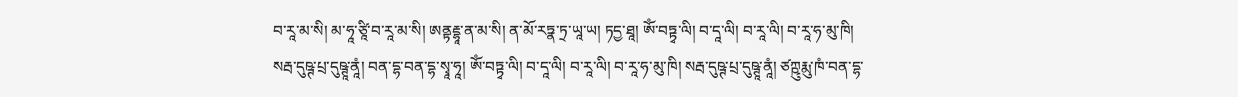བ་རཱ་མ་སི། མ་ཧཱ་ཙཱི་བ་རཱ་མ་སི། ཨནྟརྡྷཱ་ན་མ་སི། ན་མོ་རཏྣ་ཏྲ་ཡཱ་ཡ། ཏདྱ་ཐཱ། ཨོཾ་བཏྟྭ་ལི། བ་དཱ་ལི། བ་རཱ་ལི། བ་རཱ་ཧ་མུ་ཁི། སརྦ་དུཥྚ་པྲ་དུཥྚཱ་ནཱཾ། བན་དྷ་བན་དྷ་སྭཱ་ཧཱ། ཨོཾ་བཏྟྭ་ལི། བ་དཱ་ལི། བ་རཱ་ལི། བ་རཱ་ཧ་མུ་ཁི། སརྦ་དུཥྚ་པྲ་དུཥྚཱ་ནཱཾ། ཙཀྵུརྨུ་ཁཾ་བན་དྷ་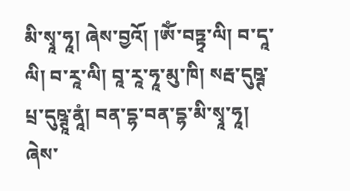མི་སྭཱ་ཧཱ། ཞེས་བྱའོ། །ཨོཾ་བཏྟྭ་ལི། བ་དཱ་ལི། བ་རཱ་ལི། བཱ་རཱ་ཧཱ་མུ་ཁི། སརྦ་དུཥྚ་པྲ་དུཥྚཱ་ནཱཾ། བན་དྷ་བན་དྷ་མི་སྭཱ་ཧཱ། ཞེས་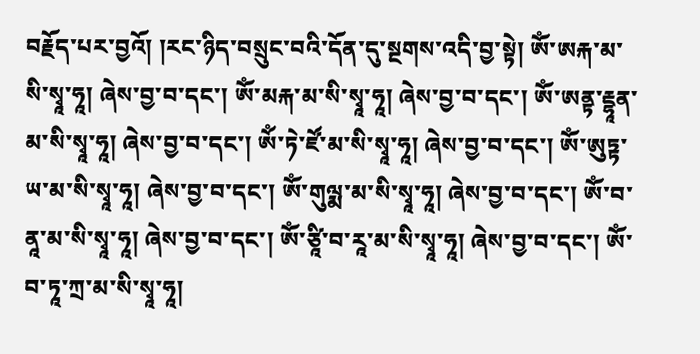བརྗོད་པར་བྱའོ། །རང་ཉིད་བསྲུང་བའི་དོན་དུ་སྔགས་འདི་བྱ་སྟེ། ཨོཾ་ཨརྐ་མ་སི་སྭཱ་ཧཱ། ཞེས་བྱ་བ་དང་། ཨོཾ་མརྐ་མ་སི་སྭཱ་ཧཱ། ཞེས་བྱ་བ་དང་། ཨོཾ་ཨནྟ་རྡྷཱན་མ་སི་སྭཱ་ཧཱ། ཞེས་བྱ་བ་དང་། ཨོཾ་ཏེ་ཛོ་མ་སི་སྭཱ་ཧཱ། ཞེས་བྱ་བ་དང་། ཨོཾ་ཨུཏྟ་ཡ་མ་སི་སྭཱ་ཧཱ། ཞེས་བྱ་བ་དང་། ཨོཾ་གུལྨ་མ་སི་སྭཱ་ཧཱ། ཞེས་བྱ་བ་དང་། ཨོཾ་བ་ནཱ་མ་སི་སྭཱ་ཧཱ། ཞེས་བྱ་བ་དང་། ཨོཾ་ཙཱི་བ་རཱ་མ་སི་སྭཱ་ཧཱ། ཞེས་བྱ་བ་དང་། ཨོཾ་བ་ཏཱ་ཀྲ་མ་སི་སྭཱ་ཧཱ།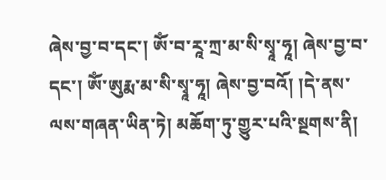ཞེས་བྱ་བ་དང་། ཨོཾ་བ་རཱ་ཀྲ་མ་སི་སྭཱ་ཧཱ། ཞེས་བྱ་བ་དང་། ཨོཾ་ཨུརྨ་མ་སི་སྭཱ་ཧཱ། ཞེས་བྱ་བའོ། །དེ་ནས་ལས་གཞན་ཡིན་ཏེ། མཆོག་ཏུ་གྱུར་པའི་སྔགས་ནི།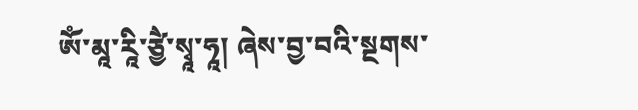ཨོཾ་མཱ་རཱི་ཙྱཻ་སྭཱ་ཧཱ། ཞེས་བྱ་བའི་སྔགས་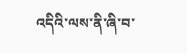འདིའི་ལས་ནི་ཞི་བ་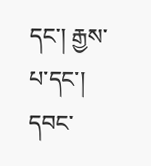དང་། རྒྱས་པ་དང་། དབང་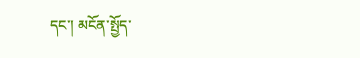དང་། མངོན་སྤྱོད་